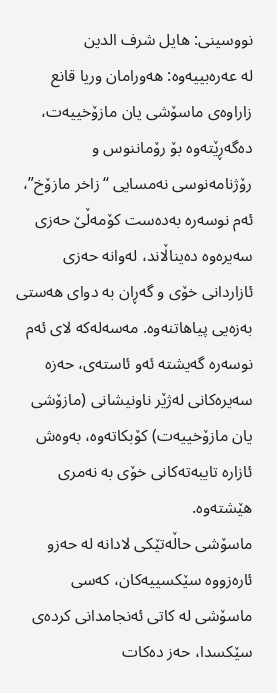نووسینی: هایل شرف الدین
لە عەرەبییەوە: هەورامان وریا قانع
زاراوەی ماسۆشی یان مازۆخییەت، دەگەڕێتەوە بۆ رۆماننوس و رۆژنامەنوسی نەمسایی “زاخر مازۆخ”، ئەم نوسەرە بەدەست کۆمەڵێ حەزی سەیرەوە دەیناڵاند، لەوانە حەزی ئازاردانی خۆی و گەڕان بە دوای هەستی بەزەیی پیاهاتنەوە. مەسەلەکە لای ئەم نوسەرە گەیشتە ئەو ئاستەی، حەزە سەیرەکانی لەژێر ناونیشانی (مازۆشی یان مازۆخییەت) کۆبکاتەوە، بەوەش ئازارە تایبەتەکانی خۆی بە نەمری هێشتەوە.
ماسۆشی حاڵەتێکی لادانە لە حەزو ئارەزووە سێکسییەکان، کەسی ماسۆشی لە کاتی ئەنجامدانی کردەی سێکسدا، حەز دەکات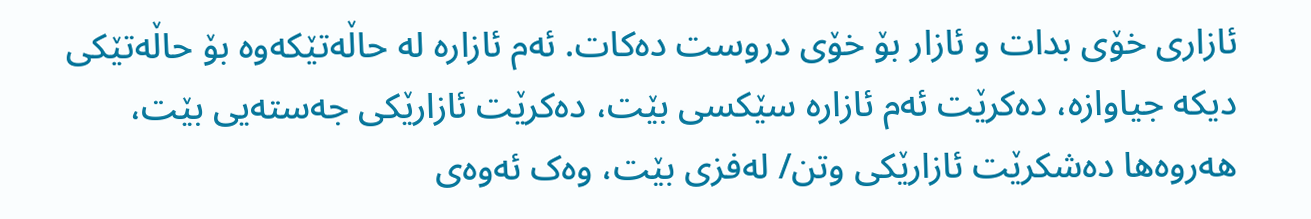ئازاری خۆی بدات و ئازار بۆ خۆی دروست دەکات. ئەم ئازارە لە حاڵەتێکەوە بۆ حاڵەتێکی دیکە جیاوازە، دەکرێت ئەم ئازارە سێکسی بێت، دەکرێت ئازارێکی جەستەیی بێت، هەروەها دەشکرێت ئازارێکی وتن/ لەفزی بێت، وەک ئەوەی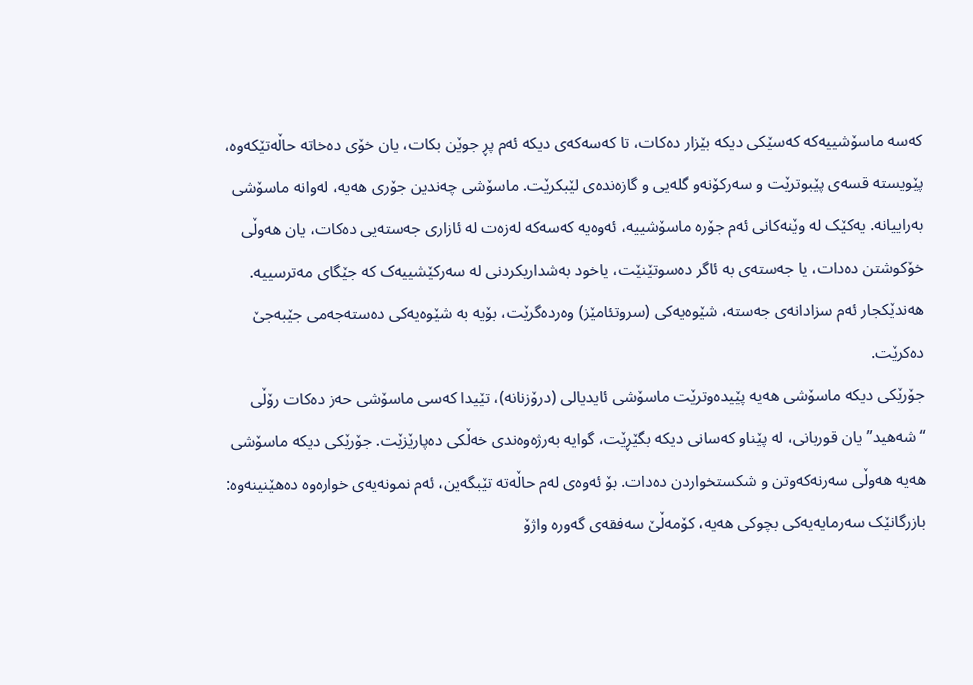کەسە ماسۆشییەکە کەسێکی دیکە بێزار دەکات، تا کەسەکەی دیکە ئەم پڕ جوێن بکات، یان خۆی دەخاتە حاڵەتێکەوە، پێویستە قسەی پێبوترێت و سەرکۆنەو گلەیی و گازەندەی لێبکرێت. ماسۆشی چەندین جۆری هەیە، لەوانە ماسۆشی بەراییانە. یەکێک لە وێنەکانی ئەم جۆرە ماسۆشییە، ئەوەیە کەسەکە لەزەت لە ئازاری جەستەیی دەکات، یان هەوڵی خۆکوشتن دەدات، یا جەستەی بە ئاگر دەسوتێنێت، یاخود بەشداریکردنی لە سەرکێشییەک کە جێگای مەترسییە. هەندێکجار ئەم سزادانەی جەستە، شێوەیەکی (سروتئامێز) وەردەگرێت، بۆیە بە شێوەیەکی دەستەجەمی جێبەجێ دەکرێت.
جۆرێکی دیکە ماسۆشی هەیە پێیدەوترێت ماسۆشی ئایدیالی (درۆزنانە)، تێیدا کەسی ماسۆشی حەز دەکات رۆڵی “شەهید” یان قوربانی، لە پێناو کەسانی دیکە بگێڕێت، گوایە بەرژەوەندی خەڵکی دەپارێزێت. جۆرێکی دیکە ماسۆشی هەیە هەوڵی سەرنەکەوتن و شکستخواردن دەدات. بۆ ئەوەی لەم حاڵەتە تێبگەین، ئەم نمونەیەی خوارەوە دەهێنینەوە:
بازرگانێک سەرمایەیەکی بچوکی هەیە، کۆمەڵێ سەفقەی گەورە واژۆ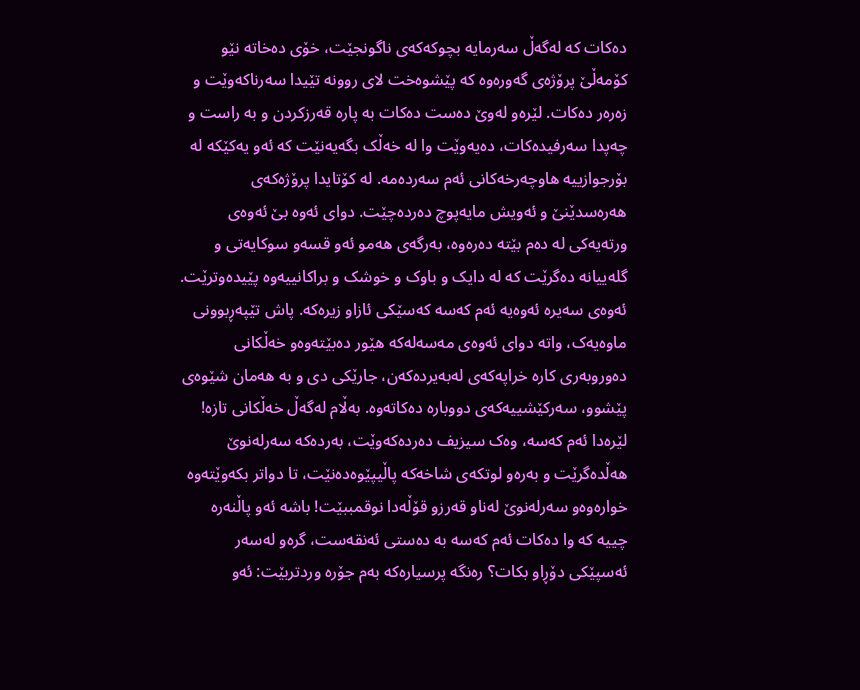دەکات کە لەگەڵ سەرمایە بچوکەکەی ناگونجێت، خۆی دەخاتە نێو کۆمەڵێ پرۆژەی گەورەوە کە پێشوەخت لای روونە تێیدا سەرناکەوێت و زەرەر دەکات. لێرەو لەوێ دەست دەکات بە پارە قەرزکردن و بە راست و چەپدا سەرفیدەکات، دەیەوێت وا لە خەڵک بگەیەنێت کە ئەو یەکێکە لە بۆرجوازییە هاوچەرخەکانی ئەم سەردەمە. لە کۆتایدا پرۆژەکەی هەرەسدێنێ و ئەویش مایەپوچ دەردەچێت. دوای ئەوە بێ ئەوەی ورتەیەکی لە دەم بێتە دەرەوە، بەرگەی هەمو ئەو قسەو سوکایەتی و گلەییانە دەگرێت کە لە دایک و باوک و خوشک و براکانییەوە پێیدەوترێت. ئەوەی سەیرە ئەوەیە ئەم کەسە کەسێکی ئازاو زیرەکە. پاش تێپەڕبوونی ماوەیەک، واتە دوای ئەوەی مەسەلەکە هێور دەبێتەوەو خەڵکانی دەوروبەری کارە خراپەکەی لەبەیردەکەن، جارێکی دی و بە هەمان شێوەی پێشوو، سەرکێشییەکەی دووبارە دەکاتەوە. بەڵام لەگەڵ خەڵکانی تازە! لێرەدا ئەم کەسە، وەک سیزیف دەردەکەوێت، بەردەکە سەرلەنوێ هەڵدەگرێت و بەرەو لوتکەی شاخەکە پاڵیپێوەدەنێت، تا دواتر بکەوێتەوە خوارەوەو سەرلەنوێ لەناو قەرزو قۆڵەدا نوقمببێت! باشە ئەو پاڵنەرە چییە کە وا دەکات ئەم کەسە بە دەستی ئەنقەست، گرەو لەسەر ئەسپێکی دۆڕاو بکات؟ رەنگە پرسیارەکە بەم جۆرە وردتربێت: ئەو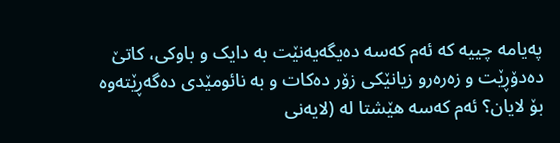پەیامە چییە کە ئەم کەسە دەیگەیەنێت بە دایک و باوکی، کاتێ دەدۆڕێت و زەرەرو زیانێکی زۆر دەکات و بە نائومێدی دەگەڕێتەوە بۆ لایان؟ ئەم کەسە هێشتا لە (لایەنی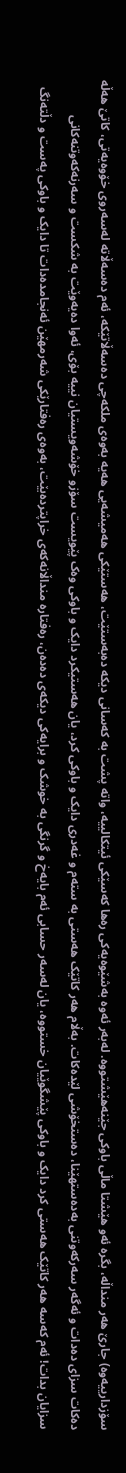سۆزدارییەوە) جارێ هەر منداڵە، بگرە ئەو هێشتا ماڵی باوکی جێنەهێشتووە. لەبەر ئەوە بەشێوەیەکی رەها کەسێکی ئیتکالییە، واتە پشت بە کەسانی دیکە دەبەستێت، هەستێکی هەمیشەیی هەیە بەوەی ملکەچی دەسەڵاتێکە، ئەم دەسەڵاتە لەسەروی خۆوەیەتی، کاتێ هەڵە دەکات سزای دەدات و ئەگەر سەرکەوتنی بەدەستهێنا، دەستخۆشی لێدەکات. بەڵام هەر کاتێک هەستی بە ستەم و غەدری دایک و باوکی کرد، یان هەستیکرد دایک و باوکی وەک پێویست سۆزو خۆشەویستیان نییە بۆی، ئەوا دەیەوێت بە شکست و سەرنەکەوتنەکانی سزایان بدات! ئەم کەسە هەر کاتێک هەستی کرد دایک و باوکی پێشگوێیان خستووە، یان لەسەر حسابی ئەم بایەخ و گرنگی بە خوشک و برایەکی دیکەی دەدەن، رەفتارە منداڵانەکەی خراپتردەبێت، بەوەی رەفتارێکی شەرمهێن ئەنجامدەدات تا دایک و باوکی پەست و دڵتەنگ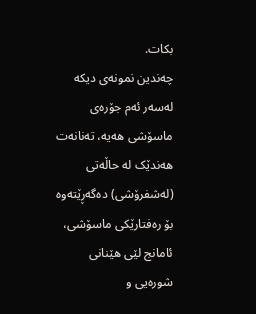بکات.
چەندین نمونەی دیکە لەسەر ئەم جۆرەی ماسۆشی هەیە، تەنانەت هەندێک لە حاڵەتی (لەشفرۆشی) دەگەڕێتەوە بۆ رەفتارێکی ماسۆشی، ئامانج لێی هێنانی شورەیی و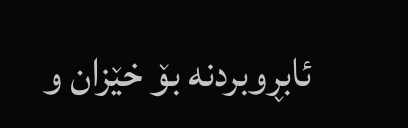ئابڕوبردنە بۆ خێزان و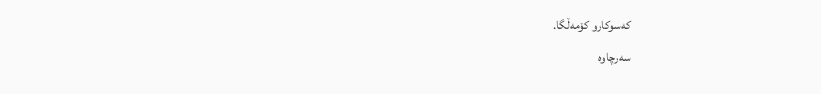کەسوکارو کۆمەڵگا.
سەرچاوە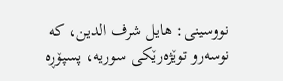نووسینی: هایل شرف الدین، کە نوسەرو توێژەرێکی سوریە، پسپۆڕە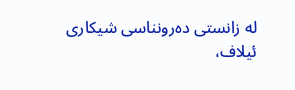لە زانستی دەرونناسی شیکاری
ئیلاف،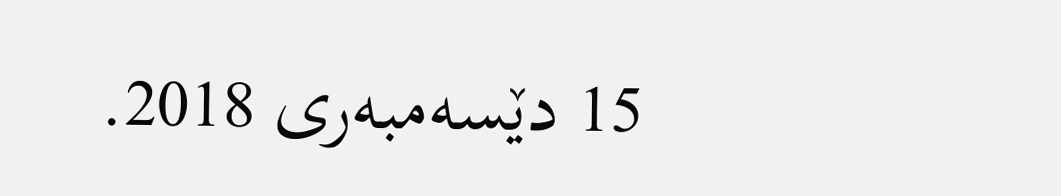15 دێسەمبەری 2018.